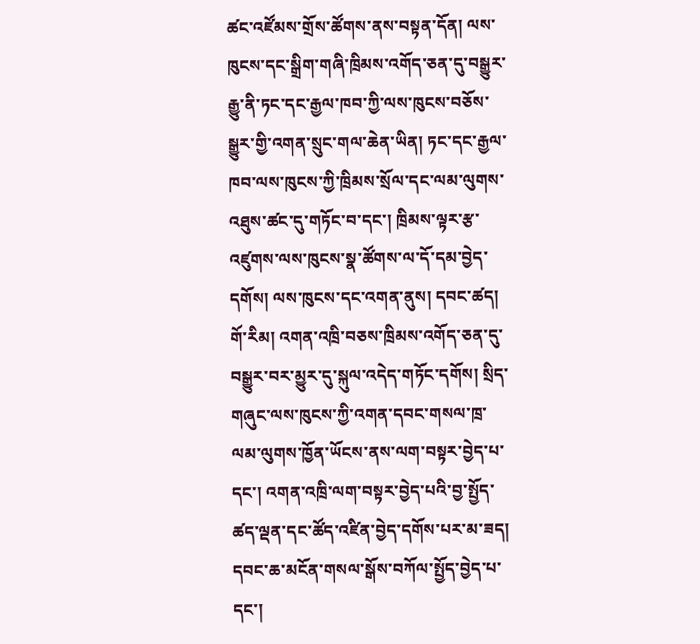ཚང་འཛོམས་གྲོས་ཚོགས་ནས་བསྟན་དོན། ལས་ཁུངས་དང་སྒྲིག་གཞི་ཁྲིམས་འགོད་ཅན་དུ་བསྒྱུར་རྒྱུ་ནི་ཏང་དང་རྒྱལ་ཁབ་ཀྱི་ལས་ཁུངས་བཅོས་སྒྱུར་གྱི་འགན་སྲུང་གལ་ཆེན་ཡིན། ཏང་དང་རྒྱལ་ཁབ་ལས་ཁུངས་ཀྱི་ཁྲིམས་སྲོལ་དང་ལམ་ལུགས་འཐུས་ཚང་དུ་གཏོང་བ་དང་། ཁྲིམས་ལྟར་རྩ་འཛུགས་ལས་ཁུངས་སྣ་ཚོགས་ལ་དོ་དམ་བྱེད་དགོས། ལས་ཁུངས་དང་འགན་ནུས། དབང་ཚད། གོ་རིམ། འགན་འཁྲི་བཅས་ཁྲིམས་འགོད་ཅན་དུ་བསྒྱུར་བར་མྱུར་དུ་སྐུལ་འདེད་གཏོང་དགོས། སྲིད་གཞུང་ལས་ཁུངས་ཀྱི་འགན་དབང་གསལ་ཁྲ་ལམ་ལུགས་ཁྱོན་ཡོངས་ནས་ལག་བསྟར་བྱེད་པ་དང་། འགན་འཁྲི་ལག་བསྟར་བྱེད་པའི་བྱ་སྤྱོད་ཚད་ལྡན་དང་ཚོད་འཛིན་བྱེད་དགོས་པར་མ་ཟད། དབང་ཆ་མངོན་གསལ་སྒོས་བཀོལ་སྤྱོད་བྱེད་པ་དང་།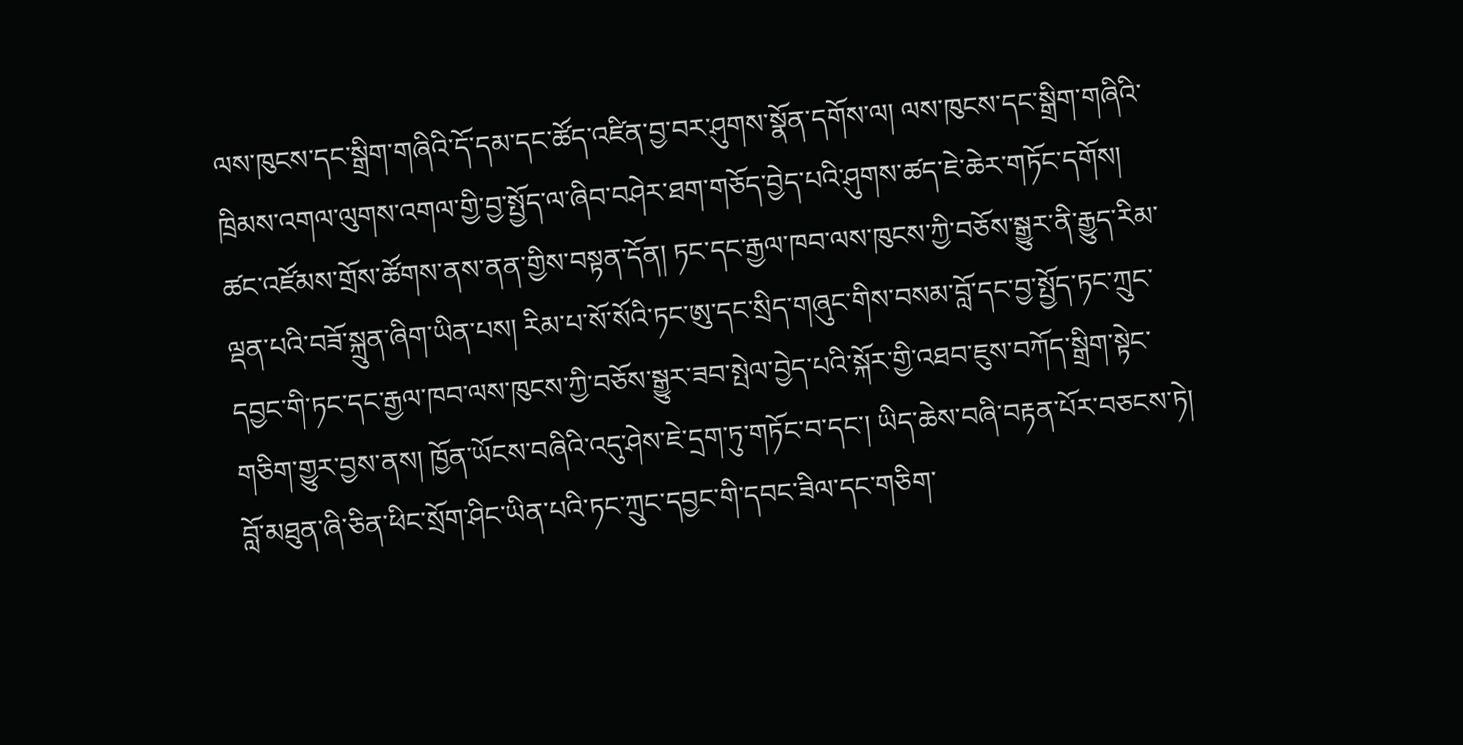ལས་ཁུངས་དང་སྒྲིག་གཞིའི་དོ་དམ་དང་ཚོད་འཛིན་བྱ་བར་ཤུགས་སྣོན་དགོས་ལ། ལས་ཁུངས་དང་སྒྲིག་གཞིའི་ཁྲིམས་འགལ་ལུགས་འགལ་གྱི་བྱ་སྤྱོད་ལ་ཞིབ་བཤེར་ཐག་གཅོད་བྱེད་པའི་ཤུགས་ཚད་ཇེ་ཆེར་གཏོང་དགོས།
ཚང་འཛོམས་གྲོས་ཚོགས་ནས་ནན་གྱིས་བསྟན་དོན། ཏང་དང་རྒྱལ་ཁབ་ལས་ཁུངས་ཀྱི་བཅོས་སྒྱུར་ནི་རྒྱུད་རིམ་ལྡན་པའི་བཟོ་སྐྲུན་ཞིག་ཡིན་པས། རིམ་པ་སོ་སོའི་ཏང་ཨུ་དང་སྲིད་གཞུང་གིས་བསམ་བློ་དང་བྱ་སྤྱོད་ཏང་ཀྲུང་དབྱང་གི་ཏང་དང་རྒྱལ་ཁབ་ལས་ཁུངས་ཀྱི་བཅོས་སྒྱུར་ཟབ་སྤེལ་བྱེད་པའི་སྐོར་གྱི་འཐབ་ཇུས་བཀོད་སྒྲིག་སྟེང་གཅིག་གྱུར་བྱས་ནས། ཁྱོན་ཡོངས་བཞིའི་འདུ་ཤེས་ཇེ་དྲག་ཏུ་གཏོང་བ་དང་། ཡིད་ཆེས་བཞི་བརྟན་པོར་བཅངས་ཏེ། བློ་མཐུན་ཞི་ཅིན་ཕིང་སྲོག་ཤིང་ཡིན་པའི་ཏང་ཀྲུང་དབྱང་གི་དབང་ཟིལ་དང་གཅིག་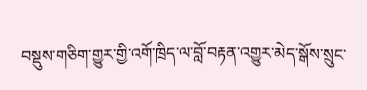བསྡུས་གཅིག་གྱུར་གྱི་འགོ་ཁྲིད་ལ་བློ་བརྟན་འགྱུར་མེད་སྒོས་སྲུང་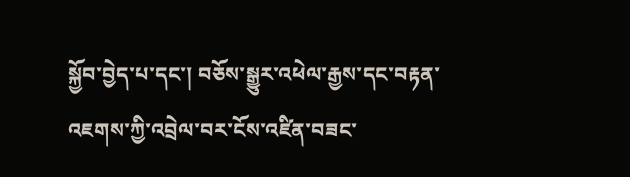སྐྱོབ་བྱེད་པ་དང་། བཅོས་སྒྱུར་འཕེལ་རྒྱས་དང་བརྟན་འཇགས་ཀྱི་འབྲེལ་བར་ངོས་འཛིན་བཟང་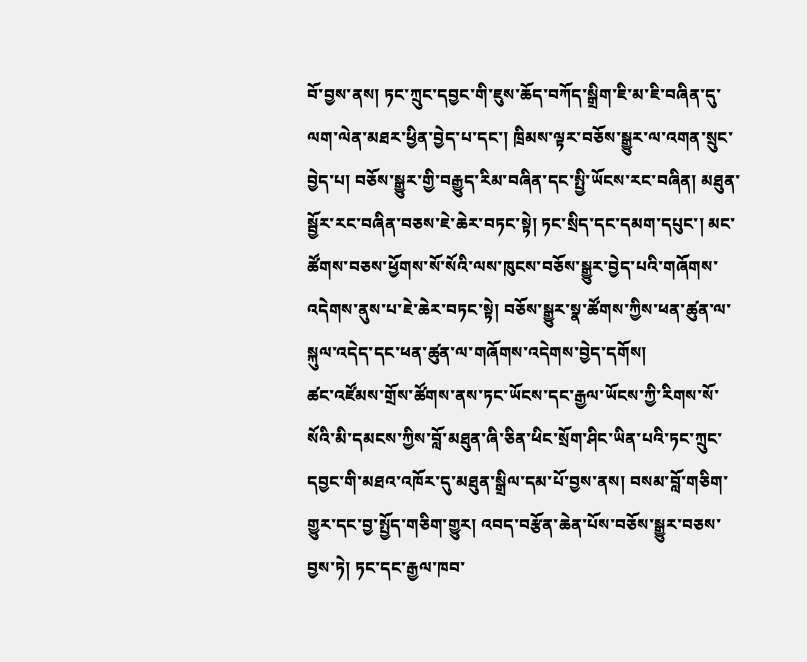བོ་བྱས་ནས། ཏང་ཀྲུང་དབྱང་གི་ཇུས་ཆོད་བཀོད་སྒྲིག་ཇི་མ་ཇི་བཞིན་དུ་ལག་ལེན་མཐར་ཕྱིན་བྱེད་པ་དང་། ཁྲིམས་ལྟར་བཅོས་སྒྱུར་ལ་འགན་སྲུང་བྱེད་པ། བཅོས་སྒྱུར་གྱི་བརྒྱུད་རིམ་བཞིན་དང་སྤྱི་ཡོངས་རང་བཞིན། མཐུན་སྦྱོར་རང་བཞིན་བཅས་ཇེ་ཆེར་བཏང་སྟེ། ཏང་སྲིད་དང་དམག་དཔུང་། མང་ཚོགས་བཅས་ཕྱོགས་སོ་སོའི་ལས་ཁུངས་བཅོས་སྒྱུར་བྱེད་པའི་གཞོགས་འདེགས་ནུས་པ་ཇེ་ཆེར་བཏང་སྟེ། བཅོས་སྒྱུར་སྣ་ཚོགས་ཀྱིས་ཕན་ཚུན་ལ་སྐུལ་འདེད་དང་ཕན་ཚུན་ལ་གཞོགས་འདེགས་བྱེད་དགོས།
ཚང་འཛོམས་གྲོས་ཚོགས་ནས་ཏང་ཡོངས་དང་རྒྱལ་ཡོངས་ཀྱི་རིགས་སོ་སོའི་མི་དམངས་ཀྱིས་བློ་མཐུན་ཞི་ཅིན་ཕིང་སྲོག་ཤིང་ཡིན་པའི་ཏང་ཀྲུང་དབྱང་གི་མཐའ་འཁོར་དུ་མཐུན་སྒྲིལ་དམ་པོ་བྱས་ནས། བསམ་བློ་གཅིག་གྱུར་དང་བྱ་སྤྱོད་གཅིག་གྱུར། འབད་བརྩོན་ཆེན་པོས་བཅོས་སྒྱུར་བཅས་བྱས་ཏེ། ཏང་དང་རྒྱལ་ཁབ་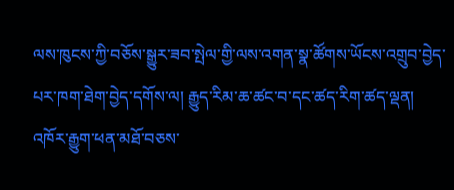ལས་ཁུངས་ཀྱི་བཅོས་སྒྱུར་ཟབ་སྤེལ་གྱི་ལས་འགན་སྣ་ཚོགས་ཡོངས་འགྲུབ་བྱེད་པར་ཁག་ཐེག་བྱེད་དགོས་ལ། རྒྱུད་རིམ་ཆ་ཚང་བ་དང་ཚད་རིག་ཚད་ལྡན། འཁོར་རྒྱུག་ཕན་མཐོ་བཅས་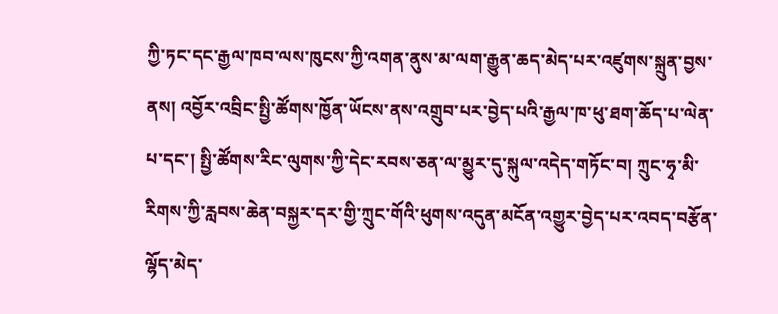ཀྱི་ཏང་དང་རྒྱལ་ཁབ་ལས་ཁུངས་ཀྱི་འགན་ནུས་མ་ལག་རྒྱུན་ཆད་མེད་པར་འཛུགས་སྐྲུན་བྱས་ནས། འབྱོར་འབྲིང་སྤྱི་ཚོགས་ཁྱོན་ཡོངས་ནས་འགྲུབ་པར་བྱེད་པའི་རྒྱལ་ཁ་ཕུ་ཐག་ཆོད་པ་ལེན་པ་དང་། སྤྱི་ཚོགས་རིང་ལུགས་ཀྱི་དེང་རབས་ཅན་ལ་མྱུར་དུ་སྐུལ་འདེད་གཏོང་བ། ཀྲུང་ཧྭ་མི་རིགས་ཀྱི་རླབས་ཆེན་བསྐྱར་དར་གྱི་ཀྲུང་གོའི་ཕུགས་འདུན་མངོན་འགྱུར་བྱེད་པར་འབད་བརྩོན་ལྷོད་མེད་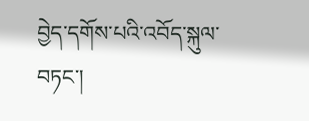བྱེད་དགོས་པའི་འབོད་སྐུལ་བཏང་།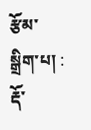རྩོམ་སྒྲིག་པ། : རྡོ་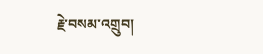རྗེ་བསམ་འགྲུབ།